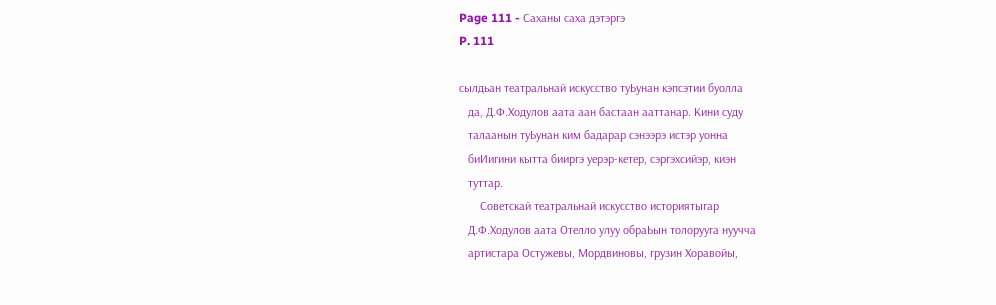Page 111 - Саханы саха дэтэргэ
P. 111

сылдьан театральнай искусство туЬунан кэпсэтии буолла
   да, Д.Ф.Ходулов аата аан бастаан ааттанар. Кини суду
   талаанын туЬунан ким бадарар сэнээрэ истэр уонна
   биИигини кытта бииргэ уерэр-кетер, сэргэхсийэр, киэн
   туттар.
       Советскай театральнай искусство историятыгар
   Д.Ф.Ходулов аата Отелло улуу обраЬын толорууга нуучча
   артистара Остужевы, Мордвиновы, грузин Хоравойы,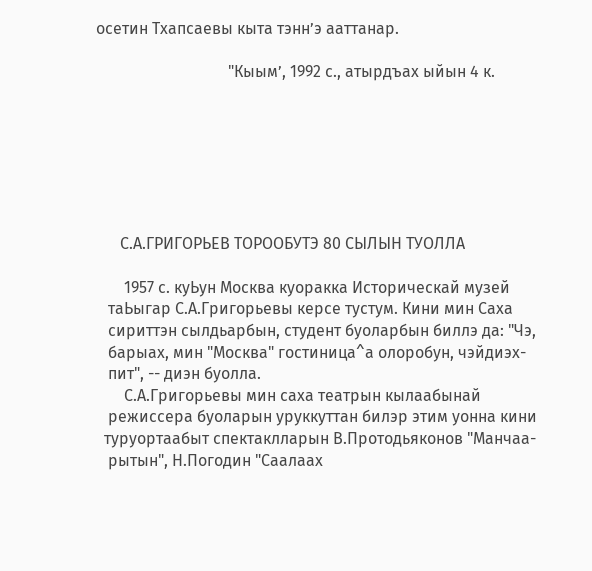осетин Тхапсаевы кыта тэнн’э ааттанар.

                                 "Кыым’, 1992 с., атырдъах ыйын 4 к.







      С.А.ГРИГОРЬЕВ ТОРООБУТЭ 80 СЫЛЫН ТУОЛЛА

       1957 с. куЬун Москва куоракка Историческай музей
   таЬыгар С.А.Григорьевы керсе тустум. Кини мин Саха
   сириттэн сылдьарбын, студент буоларбын биллэ да: "Чэ,
   барыах, мин "Москва" гостиница^а олоробун, чэйдиэх-
   пит", -- диэн буолла.
       С.А.Григорьевы мин саха театрын кылаабынай
   режиссера буоларын уруккуттан билэр этим уонна кини
  туруортаабыт спектаклларын В.Протодьяконов "Манчаа-
   рытын", Н.Погодин "Саалаах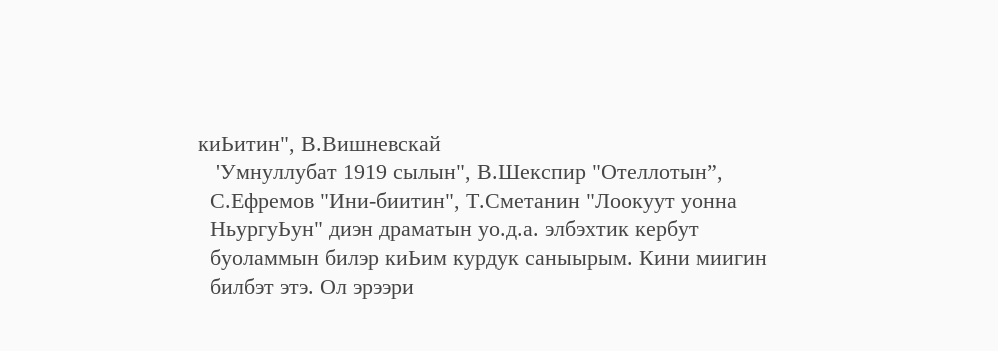киЬитин", В.Вишневскай
   'Умнуллубат 1919 сылын", В.Шекспир "Отеллотын”,
  С.Ефремов "Ини-биитин", Т.Сметанин "Лоокуут уонна
  НьургуЬун" диэн драматын уо.д.а. элбэхтик кербут
  буоламмын билэр киЬим курдук саныырым. Кини миигин
  билбэт этэ. Ол эрээри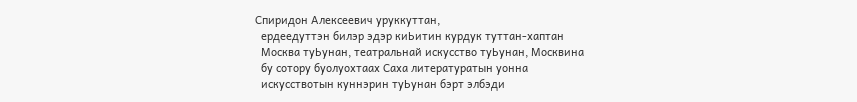Спиридон Алексеевич уруккуттан,
  ердеедуттэн билэр эдэр киЬитин курдук туттан-хаптан
  Москва туЬунан, театральнай искусство туЬунан, Москвина
  бу сотору буолуохтаах Саха литературатын уонна
  искусствотын куннэрин туЬунан бэрт элбэди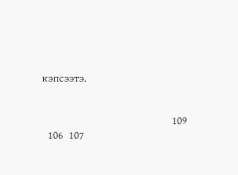кэпсээтэ.


                                                                 109
   106   107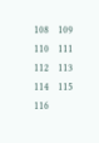108   109   110   111   112   113   114   115   116